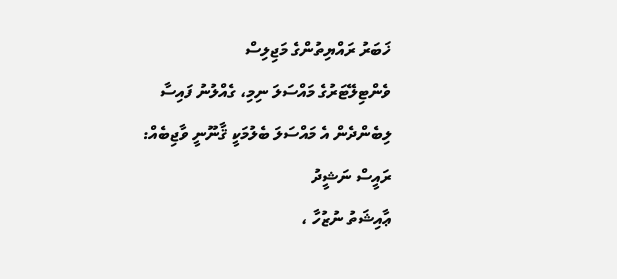ޚަބަރު ރައްޔިތުންގެ މަޖިލިސް
ވެންޓިލޭޓަރުގެ މައްސަލަ ނިމި، ގެއްލުނު ފައިސާ ލިބެންދެން އެ މައްސަލަ ބެލުމަކީ ޤާނޫނީ ވާޖިބެއް: ރައީސް ނަޝީދު
ޢާއިޝަތު ނުޒުހާ ،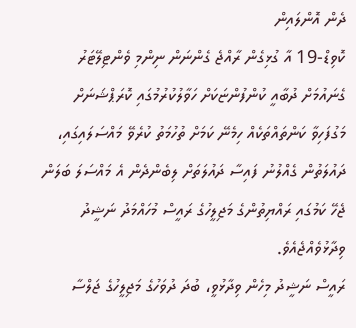ދެން އޮންލައިން
ކޮވިޑް-19 އާ ގުޅިގެން ރާއްޖެ ގެންނަން ނިންމި ވެންޓިލޭޓަރު ގެނައުމަށް ދުބާއީ ކުންފުންޏަކަށް ހަވާލުކުރުމުގައި ކޮރަޕްޝަނަށް މަގުފަހިވާ ކަންތައްތަކެއް ހިމެނޭ ކަމަށް ތުހުމަތު ކުރެވޭ މައްސަލައިގައި، ދައުލަތުން ގެއްލުނު ފައިސާ ދައުލަތަށް ލިބެންދެން އެ މައްސަލަ ބަލަން ޖެހޭ ކަމުގައި ރައްޔިތުންގެ މަޖިލީހުގެ ރައީސް މުހައްމަދު ނަޝީދު ވިދާޅުވެއްޖެއެވެ.
ރައީސް ނަޝީދު މިހެން ވިދާޅުވީ، ބުދަ ދުވަހުގެ މަޖިލީހުގެ ޖަލްސާ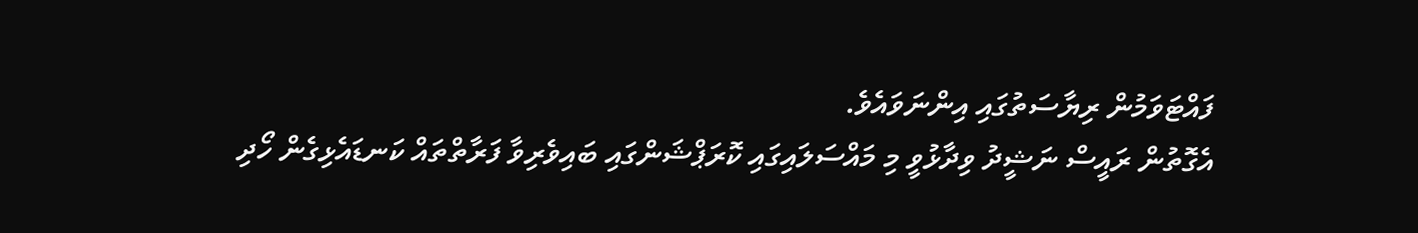ފައްޓަވަމުން ރިޔާސަތުގައި އިންނަވައެވެ.
އެގޮތުން ރައީސް ނަޝީދު ވިދާޅުވީ މި މައްސަލައިގައި ކޮރަޕްޝަންގައި ބައިވެރިވާ ފަރާތްތައް ކަނޑައެޅިގެން ހޯދި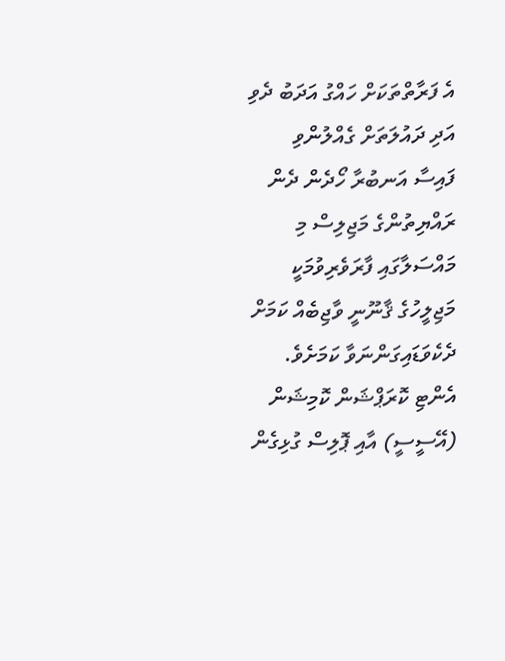އެ ފަރާތްތަކަށް ހައްގު އަދަބު ދެވި އަދި ދައުލަތަށް ގެއްލުންވި ފައިސާ އަނބުރާ ހޯދެން ދެން ރައްޔިތުންގެ މަޖިލިސް މި މައްސަލާގައި ފާރަވެރިވުމަކީ މަޖިލީހުގެ ޤާނޫނީ ވާޖިބެއް ކަމަށް ދެކެވަޑައިގަންނަވާ ކަމަށެވެ.
އެންޓި ކޮރަޕްޝަން ކޮމިޝަން (އޭސީސީ) އާއި ޕޮލިސް ގުޅިގެން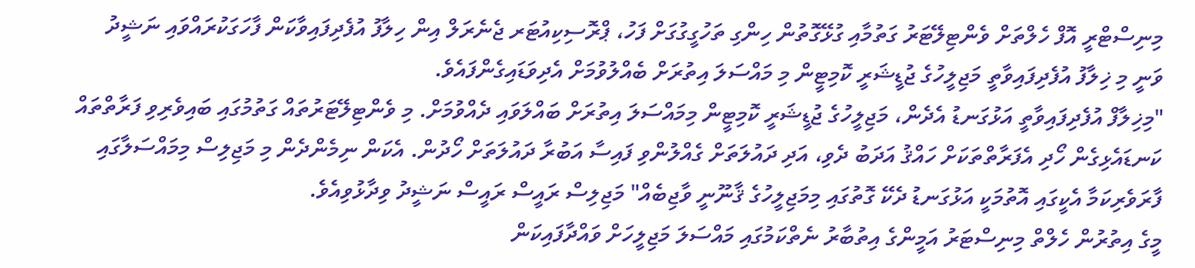މިނިސްޓްރީ އޮފް ހެލްތަށް ވެންޓިލޭޓަރު ގަތުމާއި ގުޅޭގޮތުން ހިންގި ތަހުގީގުގަށް ފަހު، ޕްރޮސިކިއުޓަރ ޖެނެރަލް އިން ހިލާފު އުފެދިފައިވާކަން ފާހަގަކުރައްވައި ނަޝީދު ވަނީ މި ޚިލާފު އުފެދިފައިވާތީ މަޖިލީހުގެ ޖުޑީޝަރީ ކޮމިޓީން މި މައްސަލަ އިތުރަށް ބެއްލުވުމަށް އެދިވަޑައިގެންފައެވެ.
"މިޚިލާފް އުފެދިފައިވާތީ އަޅުގަނޑު އެދެން، މަޖިލީހުގެ ޖުޑީޝަރީ ކޮމިޓީން މިމައްސަލަ އިތުރަށް ބައްލަވައި ދެއްވުމަށް. މި ވެންޓިލޭޓަރުތައް ގަތުމުގައި ބައިވެރިވި ފަރާތްތައް ކަނޑައެޅިގެން ހޯދި އެފަރާތްތަކަށް ހައްޤު އަދަބު ދެވި، އަދި ދައުލަތަށް ގެއްލުންވި ފައިސާ އަބުރާ ދައުލަތަށް ހޯދުން. އެކަން ނިމެންދެން މި މަޖިލިސް މިމައްސަލާގައި ފާރަވެރިކަމާ އެކީގައި އޮތުމަކީ އަޅުގަނޑު ދެކޭ ގޮތުގައި މިމަޖިލީހުގެ ޤާނޫނީ ވާޖިބެއް" މަޖިލިސް ރައީސް ރައީސް ނަޝީދު ވިދާޅުވިއެވެ.
މީގެ އިތުރުން ހެލްތް މިނިސްޓަރު އަމީންގެ އިތުބާރު ނެތްކަމުގައި މައްސަލަ މަޖިލީހަށް ވައްދާފައިކަން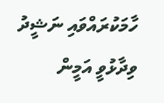ހާމަކުރައްވައި ނަޝީދު ވިދާޅުވީ އަމީން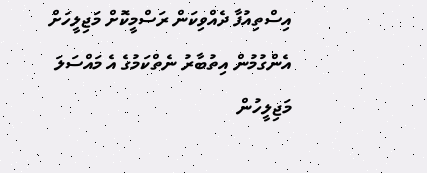އިސްތިއުފާ ދެއްވިކަން ރަސްމީކޮށް މަޖިލީހަށް އެންގުމުން އިތުބާރު ނެތްކަމުގެ އެ މައްސަލަ މަޖިލީހުން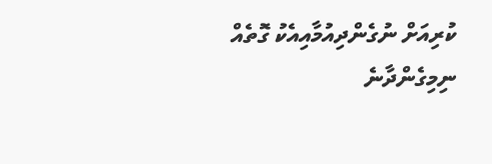ކުރިއަށް ނުގެންދިއުމާއިއެކު ގޮތެއް ނިމިގެންދާނެ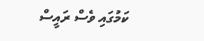ކަމުގައި ވެސް ރައީސް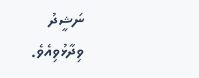ނަޝީދު ވިދާޅުވިއެވެ.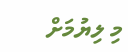މި ލިޔުމަށް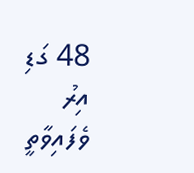48 ގަޑި އިރު ވެފައިވާތީ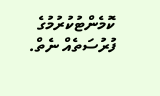ކޮމެންޓުކުރުމުގެ ފުރުސަތެއް ނެތް.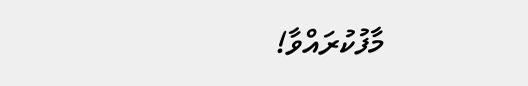މާފުކުރައްވާ!